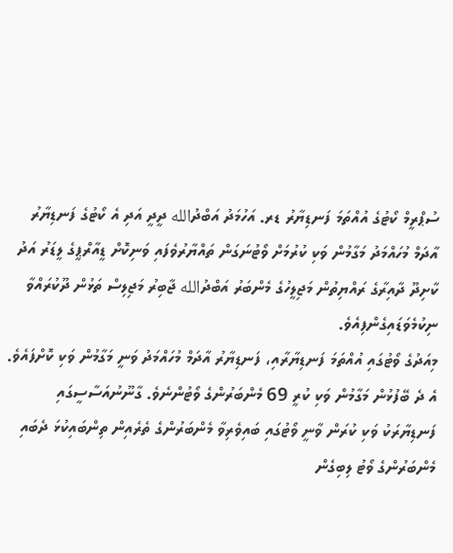ސުޕްރީމް ކޯޓުގެ އުއްތަމަ ފަނޑިޔާރު ޑރ. އަހުމަދު އަބްދުالله ދީދީ އަދި އެ ކޯޓުގެ ފަނޑިޔާރު އާދަމް މުހައްމަދު މަގާމުން ވަކި ކުރުމަށް ވޯޓުނަގަން ތައްޔާރުވެފައި ވަނިކޮށް ޑީއާރްޕީގެ ލީޑަރު އަދު ކާށިދޫ ދާއިރާގެ ރައްޔިތުން މަޖިލީހުގެ މެންބަރު އަބްދުالله ޖާބިރު މަޖިލިސް ތަޅުން ދޫކުރައްވާ ނިކުމެވަޑައިގެންފިއެވެ.
މިއަދުގެ ވޯޓުގައި އުއްތަމަ ފަނޑިޔާރާއި، ފަނޑިޔާރު އާދަމް މުހައްމަދު ވަނީ މަގާމުން ވަކި ކޮށްފައެވެ. އެ ދެ ބޭފުޅުން މަގާމުން ވަކި ކުރީ 69 މެންބަރުންގެ ވޯޓުންނެވެ. ގާނޫނުއަސާސީގައި ފަނޑިޔާރަކު ވަކި ކުރަން ވާނީ ވޯޓުގައި ބައިވެރިވާ މެންބަރުންގެ ތެރެއިން ތިންބައިކުޅަ ދެބައި މެންބަރުންގެ ވޯޓު ލިބިގެން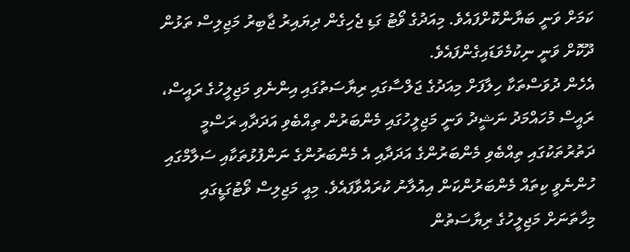ކަމަށް ވަނީ ބަޔާންކޮށްފައެވެ. މިއަދުގެ ވޯޓު ގަޑި ޖެހިގެން ދިޔައިރު ޖާބިރު މަޖިލިސް ތަޅުން ދޫކޮށް ވަނީ ނިކުމެވަޑައިގެންފައެވެ.
އެހެން ދުވަސްތަކާ ހިލާފަށް މިއަދުގެ ޖަލްސާގައި ރިޔާސަތުގައި އިންނެވި މަޖިލީހުގެ ރައީސް، ރައީސް މުހައްމަދު ނަޝީދު ވަނީ މަޖިލީހުގައި މެންބަރުން ތިއްބެވި އަދަދާއި ރަސްމީ ދަތުރުތަކުގައި ތިއްބެވި މެންބަރުންގެ އަދަދާއި އެ މެންބަރުންގެ ނަންފުޅުތަކާއި ސަލާމްގައި ހުންނެވީ ކިތައް މެންބަރުންކަން އިއުލާނު ކުރައްވާފައެވެ. މިއީ މަޖިލިސް ވޯޓުގަޑީގައި މިހާތަނަށް މަޖިލީހުގެ ރިޔާސަތުން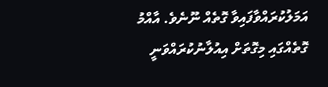އަމަލުކުރައްވާފައިވާ ގޮތެއް ނޫނެވެ. އާއްމު ގޮތެއްގައި މިގޮތަށް އިއުލާނުކުރައްވަނީ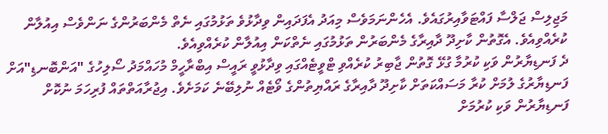މަޖިލިސް ޖަލްސާ ފައްޓަވާއިރުގައެވެ. އެހެންނަމަވެސް މިއަދު އެފަދައިން ވިދާޅުވެ ތަޅުމުގައި ނެތް މެންބަރުންގެ ނަންވެސް އިއުލާން ކުރެއްވިއެވެ. އެގޮތުން ކާށިދޫ ދާއިރާގެ މެންބަރުން ތަޅުމުގައި ނެތްކަން އިއުލާން ކުރެއްވިއެވެ.
ދެ ފަނޑިޔާރުން ވަކި ކުރުމާ ގުޅޭ ގޮތުން ޖާބިރު ކުރެއްވި ޓްވީޓެއްގައި ވިދާޅުވީ ރައީސް އިބްރާހީމް މުހައްމަދު ސޯލިހުގެ "އަންބޮނޑި"އަށް ފަނޑިޔާރުގެ ލުމަށް ކުރާ މަސައްކަތަށް ކާށިދޫ ދާއިރާގެ ރައްޔިތުންގެ ވޯޓެއް ނުލިބޭނެ ކަމަށެވެ. އިޖުރާއަތްތައް ފުރިހަމަ ނުކޮށް ފަނޑިޔާރުން ވަކި ކުރުމަށް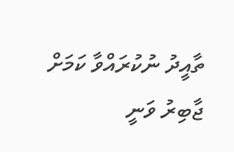ތާއީދު ނުކުރައްވާ ކަމަށް ޖާބިރު ވަނީ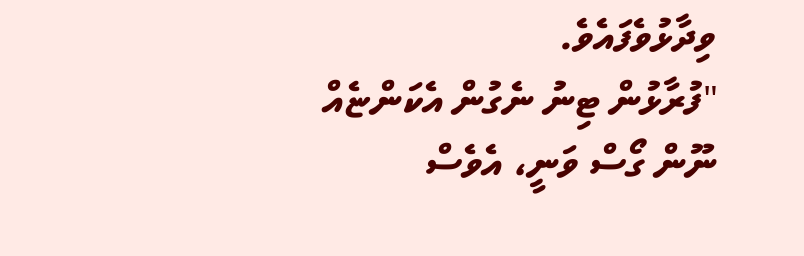ވިދާޅުވެފައެވެ.
"ފުރާޅުން ޓިނު ނެގުން އެކަންޏެއް ނޫން ގޯސް ވަނީ، އެވެސް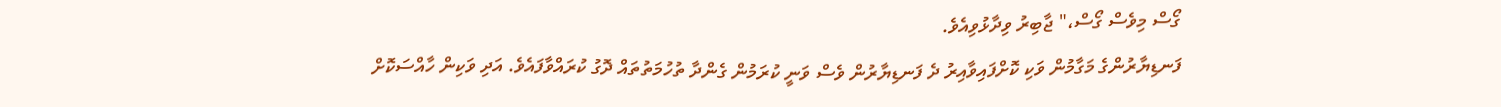ގޯސް މިވެސް ގޯސް،" ޖާބިރު ވިދާޅުވިއެވެ.
ފަނޑިޔާރުންގެ މަގާމުން ވަކި ކޮށްފައިވާއިރު ދެ ފަނޑިޔާރުން ވެސް ވަނީ ކުރަމުން ގެންދާ ތުހުމަތުތައް ދޮގު ކުރައްވާފައެވެ. އަދި ވަކިން ހާއްސަކޮށް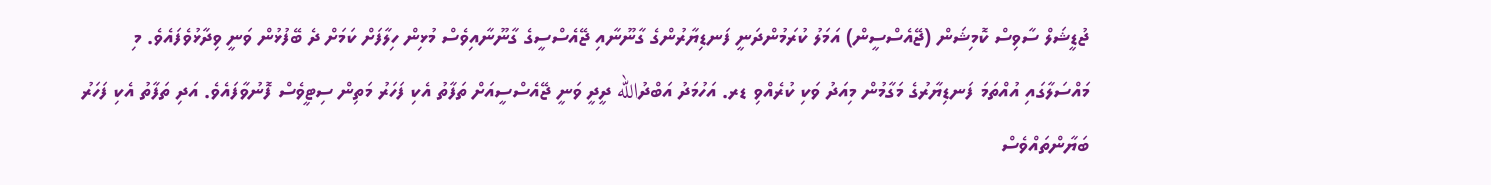ޖުޑީޝަލް ސާވިސް ކޮމިޝަން (ޖޭއެސްސީން) އަމަލު ކުރަމުންދަނީ ފަނޑިޔާރުންގެ ގާނޫނާއި ޖޭއެސްސީގެ ގާނޫނާއިވެސް މުޅިން ހިލާފަށް ކަމަށް ދެ ބޭފުޅުން ވަނީ ވިދާޅުވެފައެވެ. މި މައްސަލާގައި އުއްތަމަ ފަނޑިޔާރުގެ މަގާމުން މިއަދު ވަކި ކުރެއްވި ޑރ. އަހުމަދު އަބްދުالله ދީދީ ވަނީ ޖޭއެސްސީއަށް ތަފާތު އެކި ފަހަރު މަތިން ސިޓީވެސް ފޮނުވާފައެވެ. އަދި ތަފާތު އެކި ފަހަރު ބަޔާންތައްވެސް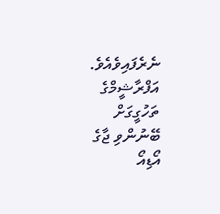ނެރެފައިވެއެވެ.
އަފްރާޝީމްގެ ތަހުގީގަށް ބޭނުންވި ޖާގެ އޯޑިއޯ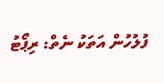ފުލުހުން އަތަކު ނެތް: ރިޕޯޓު